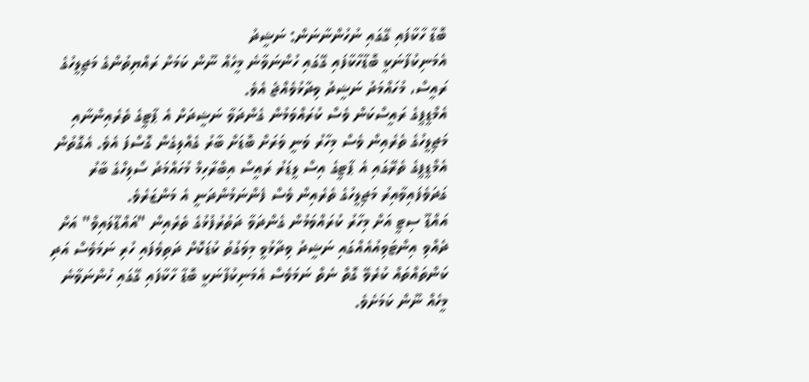ބޮޑާ ހާކާފައި ގޭގައި ނުހުންނާނަން: ނަޝީދު
އެމަނިކުފާނަކީ ބޮޑާހާކާފައި ގޭގައި ހުންނަވާނެ މީހެއް ނޫން ކަމަށް ރައްޔިތުންގެ މަޖިލީހުގެ ރައީސް، މުހައްމަދު ނަޝީދު ވިދާޅުވެއްޖެ އެވެ.
އެމްޑީޕީގެ ރައީސްކަން ވެސް ކުރައްވަމުން ގެންދަވާ ނަޝީދަށް އެ ޕާޓީގެ ތެރެއިންނާއި މަޖިލީހުގެ ތެރެއިން ވެސް މިހާރު ވަނީ ވަރަށް ބޮޑަށް ބާރު ގެއްލިގެން ގޮސްފަ އެވެ. އެގޮތުން އެމްޑީޕީގެ ތެރޭގައި އެ ޕާޓީގެ އިސް ލީޑަރު ރައީސް އިބްރާހިމް މުހައްމަދު ސޯލިހްގެ ބާރު ގަދަވެފައިވާއިރު މަޖިލީހުގެ ތެރެއިން ވެސް ފެންނަމުންދަނީ އެ މަންޒަރެވެ.
އައްޑޫ ސިޓީ އަށް މިހާރު ކުރައްވަމުން ގެންދަވާ ދަތުރުފުޅުގެ ތެރެއިން "އައްޑޫލައިވް" އަށް ދެއްވި އިންޓަވިއުއެއްގައި ނަޝީދު ވިދާޅުވީ މިވަގުތު ކުޑަކޮށް ދަތިވެފައި ހުރި ނަމަވެސް އަދި ކަންތައްތައް ކުރެވޭ ގޮތް ނެތް ނަމަވެސް އެމަނިކުފާނަކީ ބޮޑާ ހާކާފައި ގޭގައި ހުންނަވާނެ މީހެއް ނޫން ކަމަށެވެ.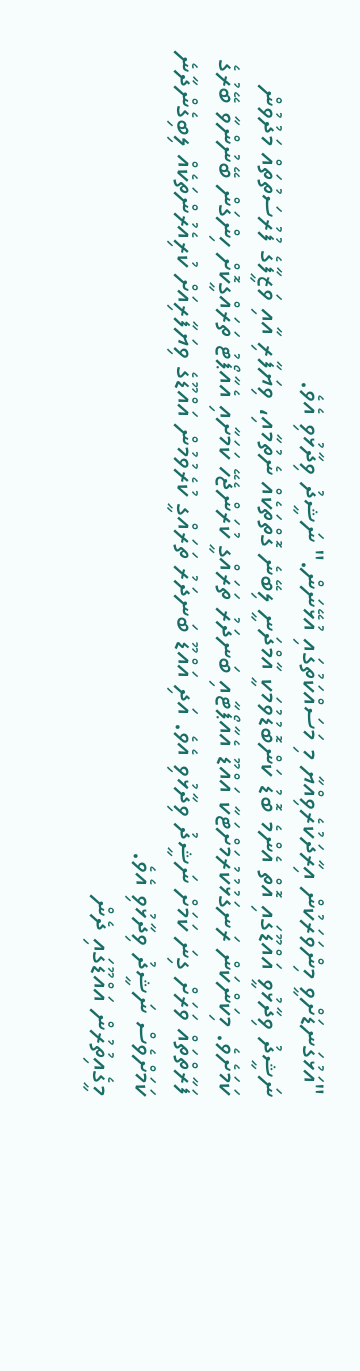"އަޅުގަނޑަށްވީ މިންވަރަކުން އިރާދަކުރެވިއްޔާ މި މަސައްކަތުގައި އުޅޭނަން." ނަޝީދު ވިދާޅުވި އެވެ.
ނަޝީދު ވިދާޅުވީ އައްޑޫގައި އޮތް އެންމެ ބޮޑު ކަންބޮޑުވުމަކީ އާމްދަނީ ލިބޭނެ ގޮތްތަކެއް ނެތުމާއި، ވިޔަފާރި އާއި ވަޒީފާގެ ފުރުސަތުތައް މަދުވުން ކަމަށެވެ. މިކަންކަން ރަނގަޅުކުރުމަށްޓަކާ އައްޑޫ އެއާޕޯޓާއި ބަނދަރު ތަރައްގީ ކުރަންޖެހޭ ކަމަށާއި އެއާޕޯޓު ތަރައްގީކޮށް ހިންގަން ބޭނުންވާ ބޭރުގެ ފަރާތްތައް ވަރަށް ގިނަ ކަމަށް ނަޝީދު ވިދާޅުވި އެވެ. އަދި އައްޑޫ ބަނދަރު ތަރައްގީ ކުރެވުމުން އައްޑޫގެ ވިޔަފާރިއަށް ކުރިއެރުންތަކެއް ލިބިގެންދާނެ ކަމަށްވެސް ނަޝީދު ވިދާޅުވި އެވެ.
މީގެއިތުރުން އައްޑޫގައި ދެން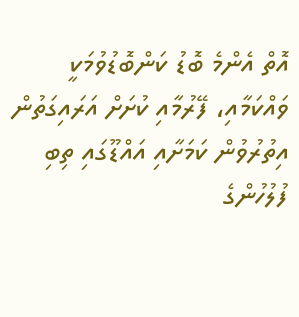އޮތް އެންމެ ބޮޑު ކަންބޮޑުވުމަކީ ވައްކަމާއި، ފޭރުމާއި ކުށަށް އަރައިގަތުން އިތުރުވުން ކަމަށާއި އައްޑޫގައި ތިބި ފުލުހުންގެ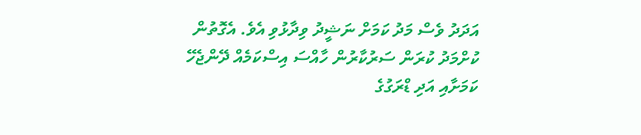އަދަދު ވެސް މަދު ކަމަށް ނަޝީދު ވިދާޅުވި އެވެ. އެގޮތުން ކުށްމަދު ކުރަން ސަރުކާރުން ހާއްސަ އިސްކަމެއް ދޭންޖެހޭ ކަމަށާއި އަދި ޑްރަގުގެ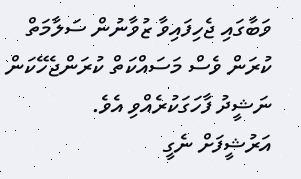ވަބާގައި ޖެހިފައިވާ ޒުވާނުން ސަލާމަތް ކުރަން ވެސް މަސައްކަތް ކުރަންޖެހޭކަން ނަޝީދު ފާހަގަކުރެއްވި އެވެ.
އަރުޝީފަށް ނެގީ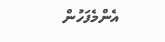އެންމެފަހުން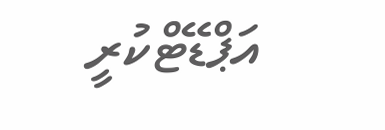އަޕްޑޭޓްކުރީ